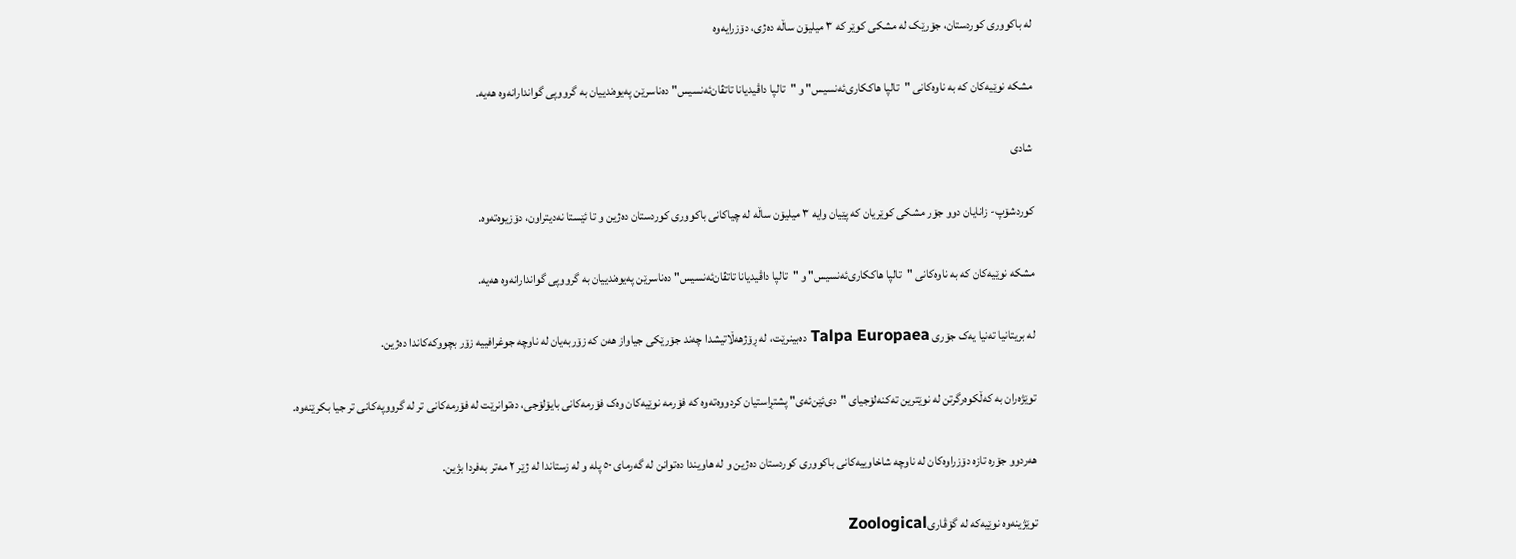لە باکووری کوردستان، جۆرێک لە مشکی کوێر کە ٣ میلیۆن ساڵە دەژی، دۆزرایەوە

مشکە نوێیەکان کە بە ناوەکانی "تالپا هاککاری‌ئەنسیس" و "تالپا داڤیدیانا تاتڤان‌ئەنسیس" دەناسرێن پەیوەندییان بە گرووپی گواندارانەوە هەیە.

شادی

کوردشۆپ- زانایان دوو جۆر مشکی کوێریان کە پێیان وایە ٣ میلیۆن ساڵە لە چیاکانی باکووری کوردستان دەژین و تا ئێستا نەدیتراون، دۆزیوەتەوە.

مشکە نوێیەکان کە بە ناوەکانی "تالپا هاککاری‌ئەنسیس" و "تالپا داڤیدیانا تاتڤان‌ئەنسیس" دەناسرێن پەیوەندییان بە گرووپی گواندارانەوە هەیە.

لە بریتانیا تەنیا یەک جۆری Talpa Europaea دەبینرێت، لە ڕۆژهەڵاتیشدا چەند جۆرێکی جیاواز هەن کە زۆربەیان لە ناوچە جوغرافییە زۆر بچووکەکاندا دەژین.

توێژەران بە کەڵکوەرگرتن لە نوێترین تەکنەلۆجیای "دی‌ئێن‌ئەی" پشتڕاستیان کردووەتەوە کە فۆرمە نوێیەکان وەک فۆرمەکانی بایۆلۆجی، دەتوانرێت لە فۆرمەکانی تر لە گرووپەکانی تر جیا بکرێنەوە.

هەردوو جۆرە تازە دۆزراوەکان لە ناوچە شاخاوییەکانی باکووری کوردستان دەژین و لە هاویندا دەتوانن لە گەرمای ٥٠ پلە و لە زستاندا لە ژێر ٢ مەتر بەفردا بژین.

توێژینەوە نوێیەکە لە گۆڤاریZoological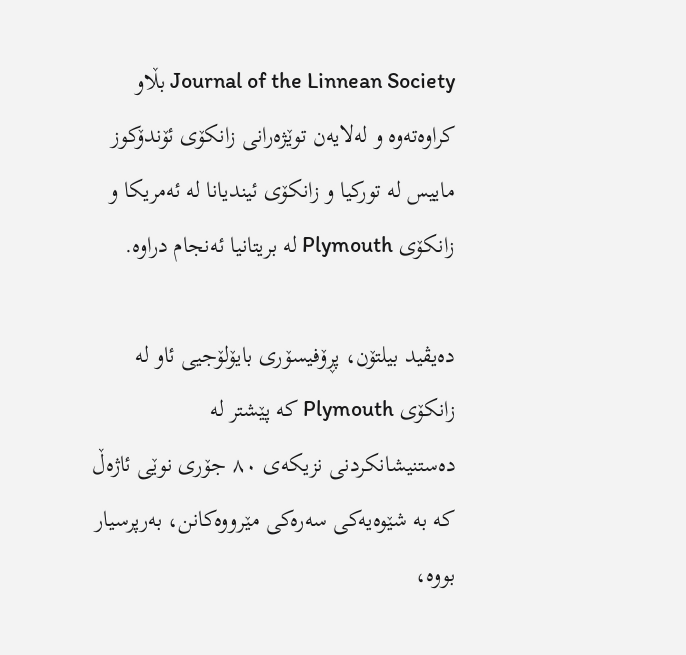Journal of the Linnean Society بڵاو کراوەتەوە و لەلایەن توێژەرانی زانکۆی ئۆندۆکوز ماییس لە تورکیا و زانکۆی ئیندیانا لە ئەمریکا و زانکۆی Plymouth لە بریتانیا ئەنجام دراوە.

دەیڤید بیلتۆن، پڕۆفیسۆری بایۆلۆجیی ئاو لە زانکۆی Plymouth کە پێشتر لە دەستنیشانکردنی نزیکەی ٨٠ جۆری نوێی ئاژەڵ کە بە شێوەیەکی سەرەکی مێرووەکانن، بەرپرسیار بووە،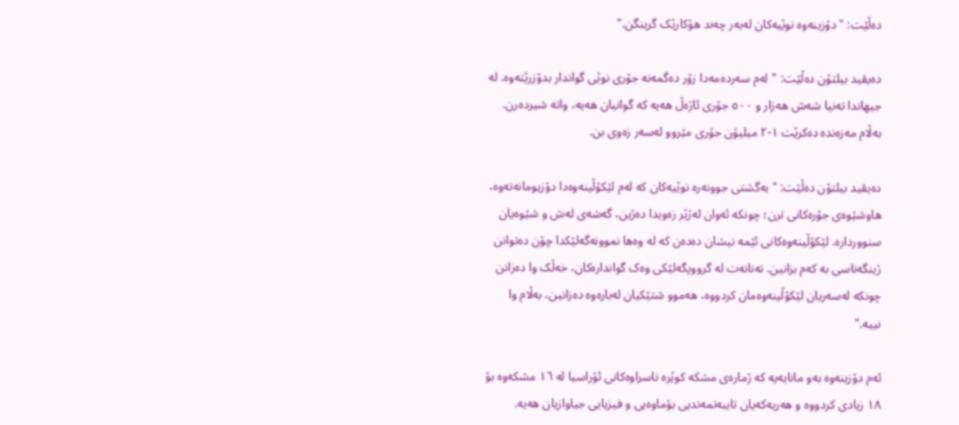دەڵێت: "دۆزینەوە نوێیەکان لەبەر چەند هۆکارێک گرینگن."

دەیڤید بیلتۆن دەڵێت: "لەم سەردەمەدا زۆر دەگمەنە جۆری نوێی گواندار بدۆزرێتەوە. لە جیهاندا تەنیا شەش هەزار و ٥٠٠ جۆری ئاژەڵ هەیە کە گوانیان هەیە، واتە شیردەرن. بەڵام مەزەندە دەکرێت ١-٢ میلیۆن جۆری مێروو لەسەر زەوی بن.

دەیڤید بیلتۆن دەڵێت: "بەگشتی جوونەرە نوێیەکان کە لەم لێکۆڵینەوەدا دۆزیومانەتەوە، هاوشێوەی جۆرەکانی ترن؛ چونکە ئەوان لەژێر زەویدا دەژین، گەشەی لەش و شێوەیان سنووردارە. لێکۆڵینەوەکانی ئێمە نیشان دەدەن کە لە وەها نموونەگەلێکدا چۆن دەتوانن ژینگەناسی بە کەم بزانین. تەنانەت لە گرووپگەلێکی وەک گواندارەکان، خەڵک وا دەزانن چونکە لەسەریان لێکۆڵینەوەمان کردووە، هەموو شتێکیان لەبارەوە دەزانین، بەڵام وا نییە."

ئەم دۆزینەوە بەو مانایەیە کە ژمارەی مشکە کوێرە ناسراوەکانی ئۆراسیا لە ١٦ مشکەوە بۆ ١٨ زیادی کردووە و هەریەکەیان تایبەتمەندیی بۆماوەیی و فیزیایی جیاوازیان هەیە.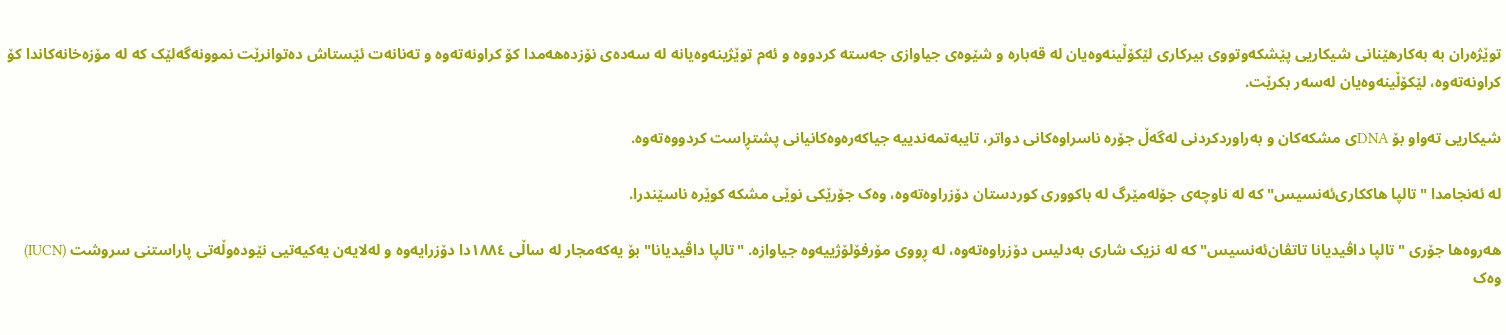توێژەران بە بەکارهێنانی شیکاریی پێشکەوتووی بیرکاری لێکۆڵینەوەیان لە قەبارە و شێوەی جیاوازی جەستە کردووە و ئەم توێژینەوەیانە لە سەدەی نۆزدەهەمدا کۆ کراونەتەوە و تەنانەت ئێستاش دەتوانرێت نموونەگەلێک کە لە مۆزەخانەکاندا کۆ کراونەتەوە، لێکۆڵینەوەیان لەسەر بکرێت.

شیکاریی تەواو بۆ DNAی مشکەکان و بەراوردکردنی لەگەڵ جۆرە ناسراوەکانی دواتر، تایبەتمەندییە جیاکەرەوەکانیانی پشتڕاست کردووەتەوە.

لە ئەنجامدا "تالپا هاککاری‌ئەنسیس" کە لە ناوچەی جۆلەمێرگ لە باکووری کوردستان دۆزراوەتەوە، وەک جۆرێکی نوێی مشکە کوێرە ناسێندرا.

هەروەها جۆری "تالپا داڤیدیانا تاتڤان‌ئەنسیس" کە لە نزیک شاری بەدلیس دۆزراوەتەوە، لە ڕووی مۆرفۆلۆژییەوە جیاوازە. "تالپا داڤیدیانا" بۆ یەکەمجار لە ساڵی ١٨٨٤دا دۆزرایەوە و لەلایەن یەکیەتیی نێودەوڵەتی پاراستنی سروشت (IUCN) وەک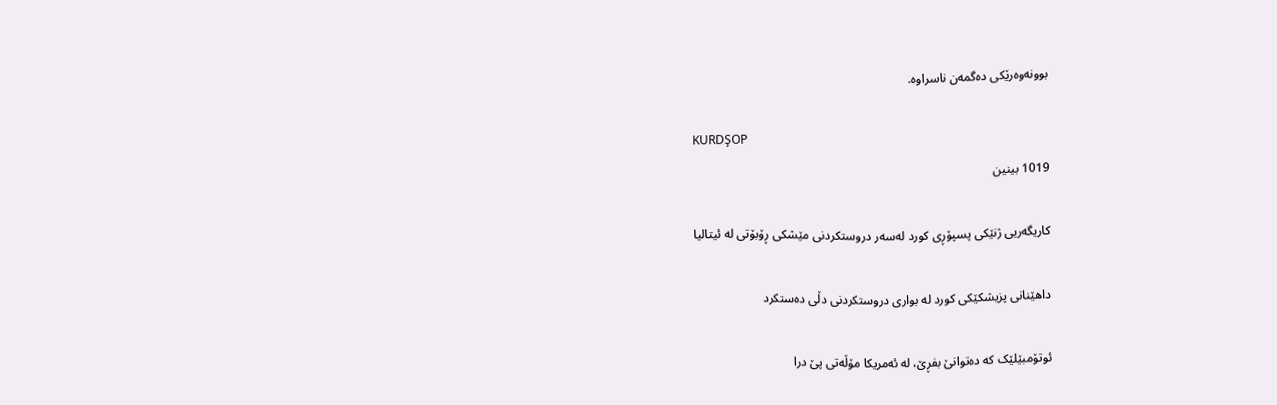بوونەوەرێکی دەگمەن ناسراوە.

KURDŞOP
1019 بینین

کاریگەریی ژنێکی پسپۆڕی کورد لەسەر دروستکردنی مێشکی ڕۆبۆتی لە ئیتالیا

داهێنانی پزیشکێکی کورد لە بواری دروستکردنی دڵی دەستکرد

ئوتۆمبێلێک کە دەتوانێ بفڕێ، لە ئەمریکا مۆڵەتی پێ درا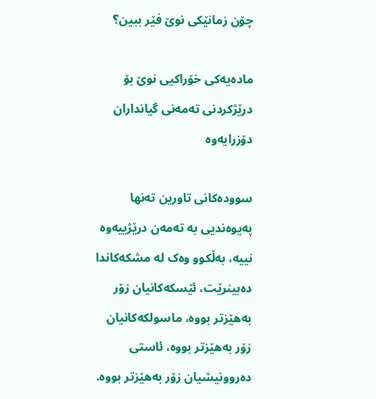چۆن زمانێکی نوێ فێر ببین؟

مادەیەکی خۆراکیی نوێ بۆ درێژکردنی تەمەنی گیانداران دۆزرایەوە

سوودەکانی تاورین تەنها پەیوەندیی بە تەمەن درێژییەوە نییە، بەڵکوو وەک لە مشکەکاندا دەبینرێت، ئێسکەکانیان زۆر بەهێزتر بووە، ماسولکەکانیان زۆر بەهێزتر بووە، ئاستی دەروونیشیان زۆر بەهێزتر بووە.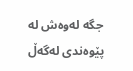جگە لەوەش لە پێوەندی لەگەڵ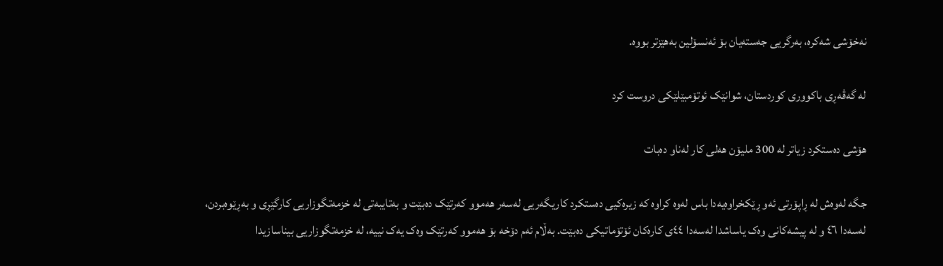نەخۆشی شەکرە، بەرگریی جەستەیان بۆ ئەنسۆلین بەهێزتر بووە.

لە گەڤەڕی باکووری کوردستان، شوانێک ئوتۆمبێلێکی دروست کرد

هۆشی دەستکرد زیاتر لە 300 ملیۆن هەلی کار لەناو دەبات

جگە لەوەش لە ڕاپۆرتی ئەو ڕێکخراوەیەدا باس لەوە کراوە کە زیرەکیی دەستکرد کاریگەریی لەسەر هەموو کەرتێک دەبێت و بەتایبەتی لە خزمەتگوزاریی کارگێڕی و بەڕێوەبردن، لەسەدا ٤٦ و لە پیشەکانی وەک یاساشدا لەسەدا ٤٤ی کارەکان ئۆتۆماتیکی دەبێت. بەڵام ئەم دۆخە بۆ هەموو کەرتێک وەک یەک نییە، لە خزمەتگوزاریی بیناسازیدا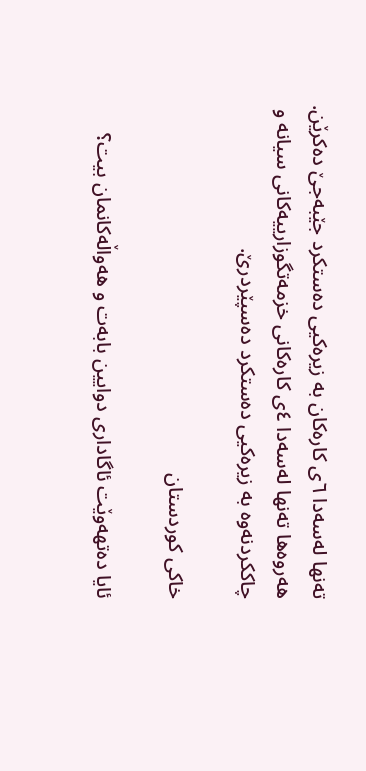تەنها لەسەدا ٦ی کارەکان بە زیرەکیی دەستکرد جێبەجێ دەکرێن. هەروەها تەنها لەسەدا ٤ی کارەکانی خزمەتگوزارییەکانی سیانە و چاککردنەوە بە زیرەکیی دەستکرد دەسپێردرێ.

خاکی کوردستان

ئایا دەتهەوێت ئاگاداری دوایین بابەت و هەواڵەکانمان بیت؟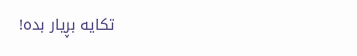تکایە بڕیار بدە!